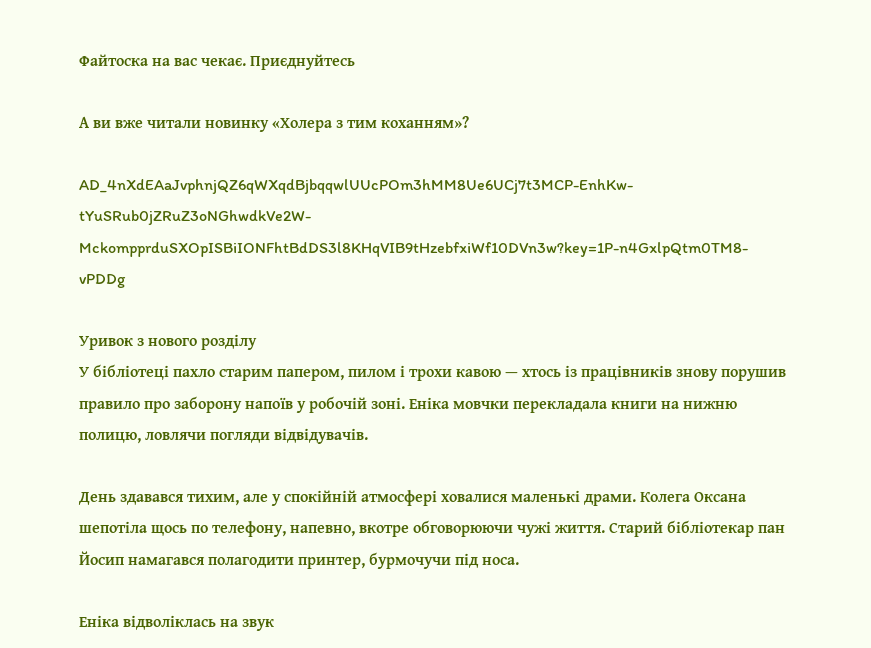Файтоска на вас чекає. Приєднуйтесь

А ви вже читали новинку «Холера з тим коханням»?

AD_4nXdEAaJvphnjQZ6qWXqdBjbqqwlUUcPOm3hMM8Ue6UCj7t3MCP-EnhKw-tYuSRub0jZRuZ3oNGhwdkVe2W-MckompprduSXOpISBiIONFhtBdDS3l8KHqVIB9tHzebfxiWf10DVn3w?key=1P-n4GxlpQtm0TM8-vPDDg

Уривок з нового розділу
У бібліотеці пахло старим папером, пилом і трохи кавою — хтось із працівників знову порушив правило про заборону напоїв у робочій зоні. Еніка мовчки перекладала книги на нижню полицю, ловлячи погляди відвідувачів.

День здавався тихим, але у спокійній атмосфері ховалися маленькі драми. Колега Оксана шепотіла щось по телефону, напевно, вкотре обговорюючи чужі життя. Старий бібліотекар пан Йосип намагався полагодити принтер, бурмочучи під носа.

Еніка відволіклась на звук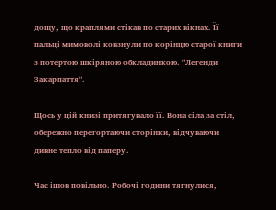дощу, що краплями стікав по старих вікнах. Її пальці мимоволі ковзнули по корінцю старої книги з потертою шкіряною обкладинкою. "Легенди Закарпаття".

Щось у цій книзі притягувало її. Вона сіла за стіл, обережно перегортаючи сторінки, відчуваючи дивне тепло від паперу.

Час ішов повільно. Робочі години тягнулися,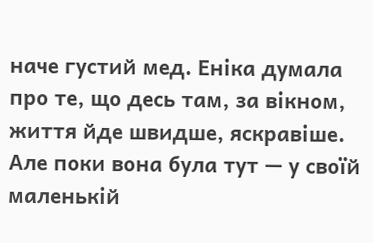наче густий мед. Еніка думала про те, що десь там, за вікном, життя йде швидше, яскравіше. Але поки вона була тут — у своїй маленькій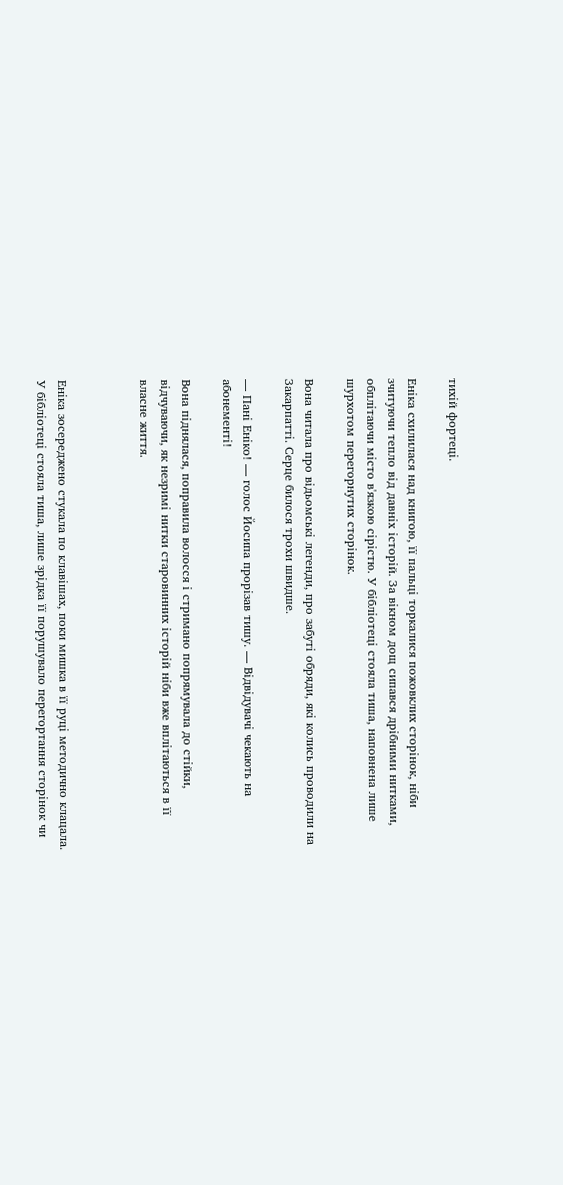тихій фортеці.

Еніка схилилася над книгою, її пальці торкалися пожовклих сторінок, ніби зчитуючи тепло від давніх історій. За вікном дощ сипався дрібними нитками, обплітаючи місто в'язкою сірістю. У бібліотеці стояла тиша, наповнена лише шурхотом перегорнутих сторінок.

Вона читала про відьомські легенди, про забуті обряди, які колись проводили на Закарпатті. Серце билося трохи швидше.

— Пані Еніко! — голос Йосипа прорізав тишу. — Відвідувачі чекають на абонементі!

Вона піднялася, поправила волосся і стримано попрямувала до стійки, відчуваючи, як незримі нитки старовинних історій ніби вже вплітаються в її власне життя.



Еніка зосереджено стукала по клавішах, поки мишка в її руці методично клацала. У бібліотеці стояла тиша, лише зрідка її порушувало перегортання сторінок чи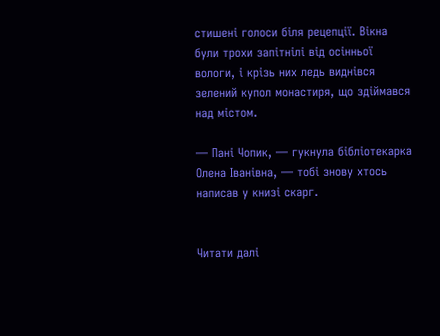стишені голоси біля рецепції. Вікна були трохи запітнілі від осінньої вологи, і крізь них ледь виднівся зелений купол монастиря, що здіймався над містом.

— Пані Чопик, — гукнула бібліотекарка Олена Іванівна, — тобі знову хтось написав у книзі скарг.


Читати далі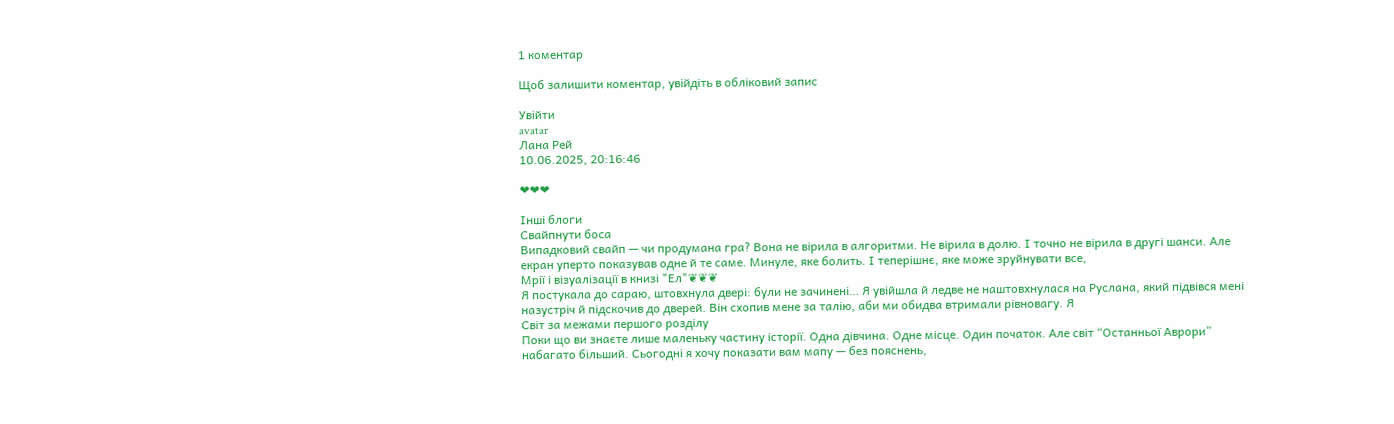1 коментар

Щоб залишити коментар, увійдіть в обліковий запис

Увійти
avatar
Лана Рей
10.06.2025, 20:16:46

❤❤❤

Інші блоги
Свайпнути боса
Випадковий свайп — чи продумана гра? Вона не вірила в алгоритми. Не вірила в долю. І точно не вірила в другі шанси. Але екран уперто показував одне й те саме. Минуле, яке болить. І теперішнє, яке може зруйнувати все,
Мрії і візуалізації в книзі "Ел"❦❦❦
Я постукала до сараю, штовхнула двері: були не зачинені… Я увійшла й ледве не наштовхнулася на Руслана, який підвівся мені назустріч й підскочив до дверей. Він схопив мене за талію, аби ми обидва втримали рівновагу. Я
Світ за межами першого розділу
Поки що ви знаєте лише маленьку частину історії. Одна дівчина. Одне місце. Один початок. Але світ “Останньої Аврори” набагато більший. Сьогодні я хочу показати вам мапу — без пояснень,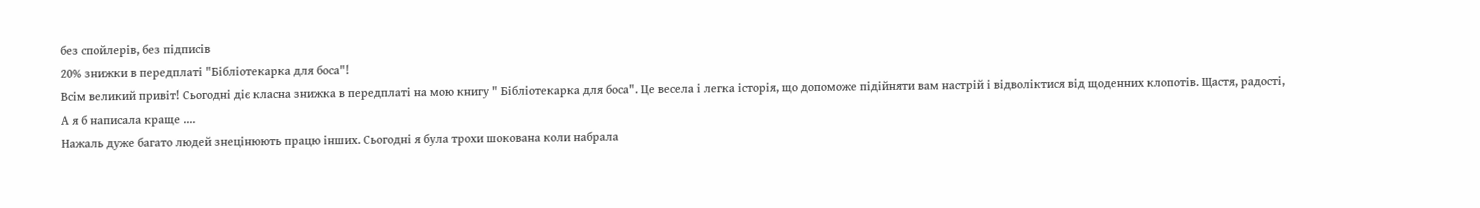без спойлерів, без підписів
20% знижки в передплаті "Бібліотекарка для боса"!
Всім великий привіт! Сьогодні діє класна знижка в передплаті на мою книгу " Бібліотекарка для боса". Це весела і легка історія, що допоможе підійняти вам настрій і відволіктися від щоденних клопотів. Щастя, радості,
А я б написала краще ....
Нажаль дуже багато людей знецінюють працю інших. Сьогодні я була трохи шокована коли набрала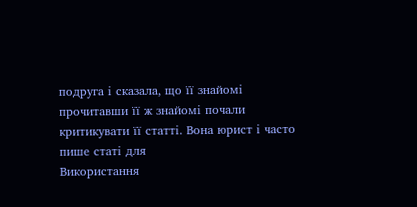подруга і сказала, що її знайомі прочитавши її ж знайомі почали критикувати її статті. Вона юрист і часто пише статі для
Використання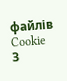файлів Cookie
З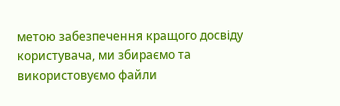метою забезпечення кращого досвіду користувача, ми збираємо та використовуємо файли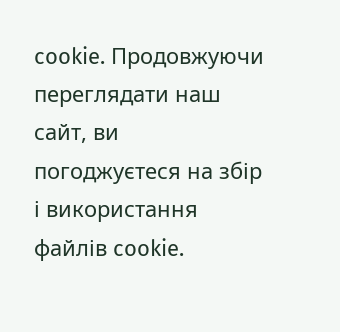cookie. Продовжуючи переглядати наш сайт, ви погоджуєтеся на збір і використання файлів cookie.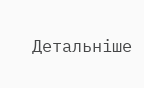Детальніше